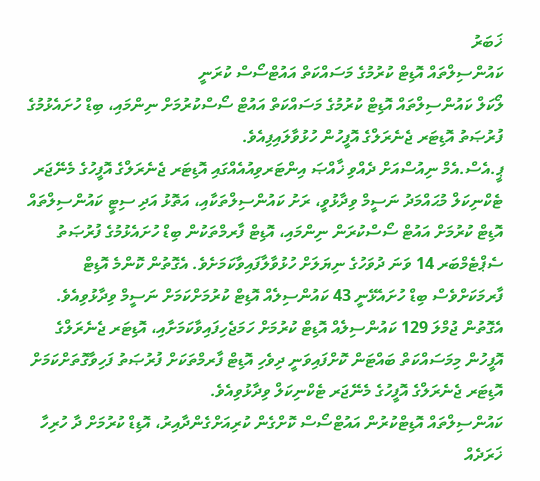ޚަބަރު
ކައުންސިލްތައް އޮޑިޓް ކުރުމުގެ މަސައްކަތް އައުޓްސޯސް ކުރަނީ
ލޯކަލް ކައުންސިލްތައް އޮޑިޓް ކުރުމުގެ މަސައްކަތް އައުޓް ސޯސްކުރުމަށް ނިންމައި، ބިޑް ހުށައެޅުމުގެ ފުރުޞަތު އޮޑިޓަރ ޖެނެރަލްގެ އޮފީހުން ހުޅުވާލައިފިއެވެ.
ޕީ.އެސް.އެމް ނިއުސްއަށް ދެއްވި ޚާއްޞަ އިންޓަރވިއުއެއްގައި އޮޑިޓަރ ޖެނެރަލްގެ އޮފީހުގެ މެނޭޖަރ ޓެކްނިކަލް މުޙައްމަދު ނަސީމް ވިދާޅުވީ، ރަށު ކައުންސިލްތަކާއި، އަތޮޅު އަދި ސިޓީ ކައުންސިލްތައް އޮޑިޓް ކުރުމަށް އައުޓް ސޯސްކުރަން ނިންމައި، އޮޑިޓް ފާރމްތަކުން ބިޑް ހުށައެޅުމުގެ ފުރުޞަތު ސެޕްޓެމްބަރ 14 ވަނަ ދުވަހުގެ ނިޔަލަށް ހުޅުވާލާފައިވާކަމަށެވެ. އެގޮތުން ކޮންމެ އޮޑިޓް ފާރމަކަށްވެސް ބިޑް ހުށައެޅޭނީ 43 ކައުންސިލެއް އޮޑިޓް ކުރުމަށްކަމަށް ނަސީމް ވިދާޅުވިއެވެ. އެގޮތުން ޖުމްލަ 129 ކައުންސިލެއް އޮޑިޓް ކުރުމަށް ހަމަޖެހިފައިވާކަމަށާއި، އޮޑިޓަރ ޖެނެރަލްގެ އޮފީހުން މިމަސައްކަތް ބައްޓަން ކޮށްފައިވަނީ ދިވެހި އޮޑިޓް ފާރމްތަކަށް ފުރުޞަތު ފަހިވާގޮތަށްކަމަށް އޮޑިޓަރ ޖެނެރަލްގެ އޮފީހުގެ މެނޭޖަރ ޓެކްނިކަލް ވިދާޅުވިއެވެ.
ކައުންސިލްތައް އޮޑިޓްކުރުން އައުޓްސޯސް ކޮށްގެން ކުރިއަށްގެންދާއިރު، އޮޑިޑް ކުރުމަށް ދާ ހުރިހާ ޚަރަދެއް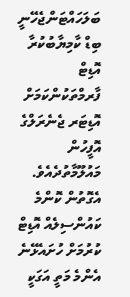ބަލަހައްޓަންޖެހޭނީ ބިޑް ކާމިޔާބުކުރާ އޮޑިޓް ފާރމްތަކުންކަމަށް އޮޑިޓަރ ޖެނެރަލްގެ އޮފީހުން މައުލޫމާތުދެއެވެ. އެގޮތުން ކޮންމެ ކައުންސިލެއް އޮޑިޓް ކުރުމަށް ހުށައެޅޭނެ އެންމެ މަތީ އަގަކީ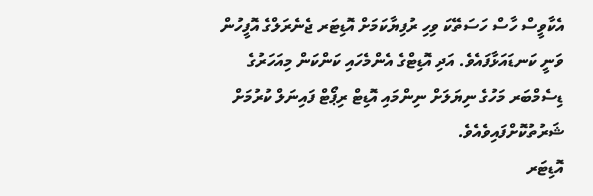އެކާވީސް ހާސް ހަސަތޭކަ ވިހި ރުފިޔާކަމަށް އޮޑިޓަރ ޖެނެރަލްގެ އޮފީހުން ވަނީ ކަނޑައަޅާފައެވެ. އަދި އޮޑިޓްގެ އެންމެހައި ކަންކަން މިއަހަރުގެ ޑިސެމްބަރ މަހުގެ ނިޔަލަށް ނިންމައި އޮޑިޓް ރިޕޯޓް ފައިނަލް ކުރުމަށް ޝަރުތުކޮށްފައިވެއެވެ.
އޮޑިޓަރ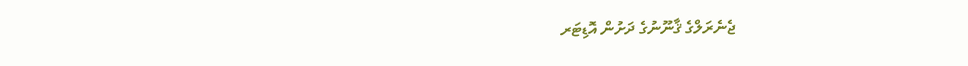ޖެނެރަލްގެ ޤާނޫނުގެ ދަށުން އޮޑިޓަރ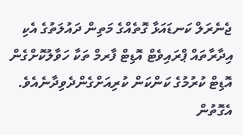ޖެނެރަލް ކަނޑައަޅާ ގޮތެއްގެ މަތިން ދައުލަތުގެ އެކި އިދާރާތައް ޕްރައިވެޓް އޮޑިޓް ފާރމް ތަކާ ހަވާލުކޮށްގެން އޮޑިޓް ކުރުމުގެ ކަންކަން ކުރިއަށްގެންދެވިދާނެއެވެ. އެގޮތުން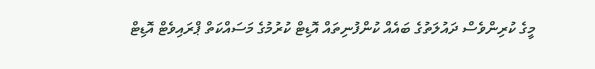މީގެ ކުރިންވެސް ދައުލަތުގެ ބައެއް ކުންފުނިތައް އޮޑިޓް ކުރުމުގެ މަސައްކަތް ޕްރައިވެޓް އޮޑިޓް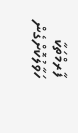ފާރމްތަކާ ހަވާލުކޮށްގެން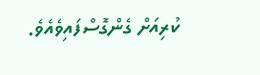ކުރިއަށް ގެންގޮސްފައިވެއެވެ.